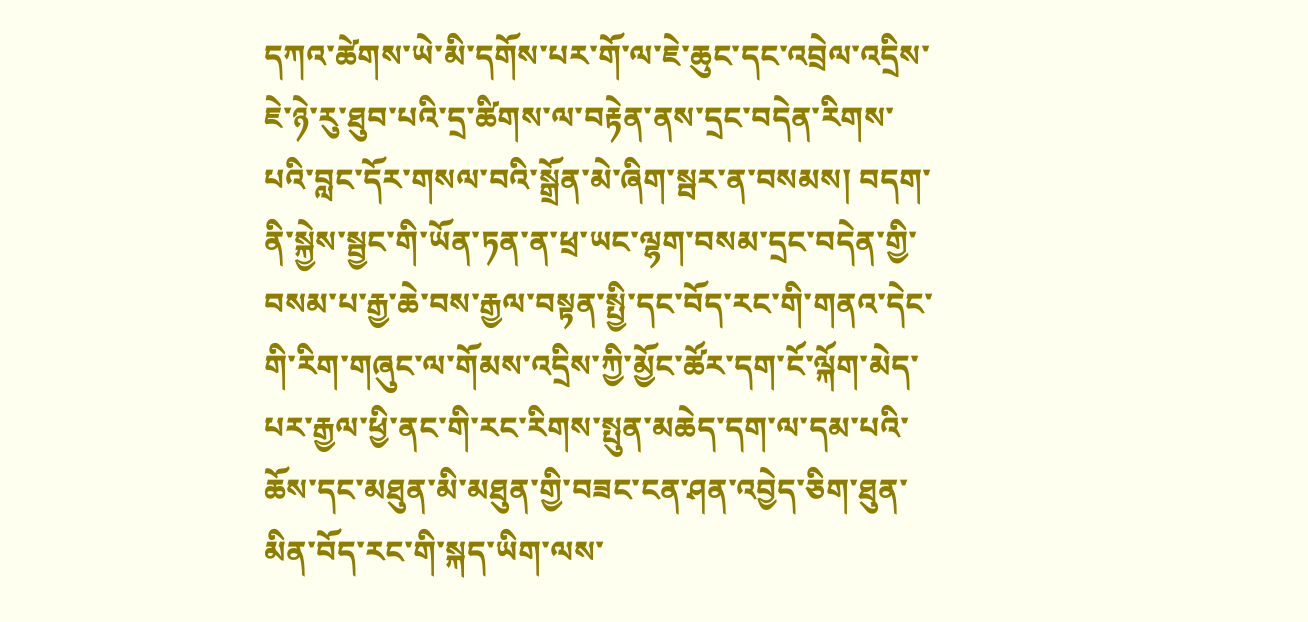དཀའ་ཚེགས་ཡེ་མི་དགོས་པར་གོ་ལ་ཇེ་ཆུང་དང་འབྲེལ་འདྲིས་ཇེ་ཉེ་རུ་ཐུབ་པའི་དྲ་ཚིགས་ལ་བརྟེན་ནས་དྲང་བདེན་རིགས་པའི་བླང་དོར་གསལ་བའི་སྒྲོན་མེ་ཞིག་སྦར་ན་བསམས། བདག་ནི་སྐྱེས་སྦྱང་གི་ཡོན་ཏན་ན་ཕྲ་ཡང་ལྷག་བསམ་དྲང་བདེན་གྱི་བསམ་པ་རྒྱ་ཆེ་བས་རྒྱལ་བསྟན་སྤྱི་དང་བོད་རང་གི་གནའ་དེང་གི་རིག་གཞུང་ལ་གོམས་འདྲིས་ཀྱི་མྱོང་ཚོར་དག་ངོ་ལྐོག་མེད་པར་རྒྱལ་ཕྱི་ནང་གི་རང་རིགས་སྤུན་མཆེད་དག་ལ་དམ་པའི་ཆོས་དང་མཐུན་མི་མཐུན་གྱི་བཟང་ངན་ཤན་འབྱེད་ཅིག་ཐུན་མིན་བོད་རང་གི་སྐད་ཡིག་ལས་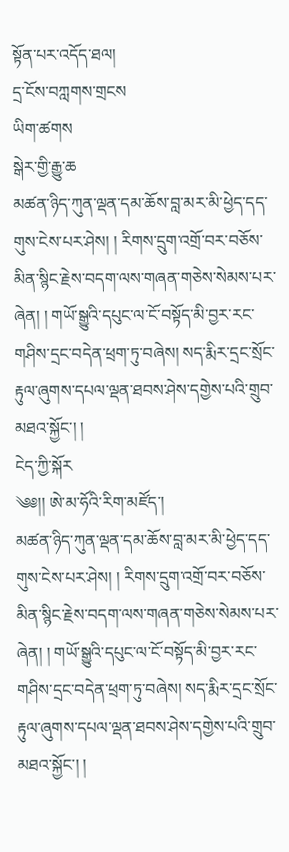སྟོན་པར་འདོད་ཐལ།
དྲ་ངོས་བཀླགས་གྲངས
ཡིག་ཚགས
སྒེར་གྱི་རྒྱུ་ཆ
མཚན་ཉིད་ཀུན་ལྡན་དམ་ཆོས་བླ་མར་མི་ཕྱེད་དད་གུས་ངེས་པར་ཤེས། ། རིགས་དྲུག་འགྲོ་བར་བཅོས་མིན་སྙིང་རྗེས་བདག་ལས་གཞན་གཅེས་སེམས་པར་ཞེན། ། གཡོ་སྒྱུའི་དཔུང་ལ་ངོ་བསྟོད་མི་བྱར་རང་གཤིས་དྲང་བདེན་ཕྲག་ཏུ་བཞེས། སད་རྨིར་དྲང་སྲོང་རྟུལ་ཞུགས་དཔལ་ལྡན་ཐབས་ཤེས་དགྱེས་པའི་གྲུབ་མཐའ་སྐྱོང་། །
ངེད་ཀྱི་སྐོར
༄༅།། ཨེ་མ་ཧོའི་རིག་མཛོད་།
མཚན་ཉིད་ཀུན་ལྡན་དམ་ཆོས་བླ་མར་མི་ཕྱེད་དད་གུས་ངེས་པར་ཤེས། ། རིགས་དྲུག་འགྲོ་བར་བཅོས་མིན་སྙིང་རྗེས་བདག་ལས་གཞན་གཅེས་སེམས་པར་ཞེན། ། གཡོ་སྒྱུའི་དཔུང་ལ་ངོ་བསྟོད་མི་བྱར་རང་གཤིས་དྲང་བདེན་ཕྲག་ཏུ་བཞེས། སད་རྨིར་དྲང་སྲོང་རྟུལ་ཞུགས་དཔལ་ལྡན་ཐབས་ཤེས་དགྱེས་པའི་གྲུབ་མཐའ་སྐྱོང་། །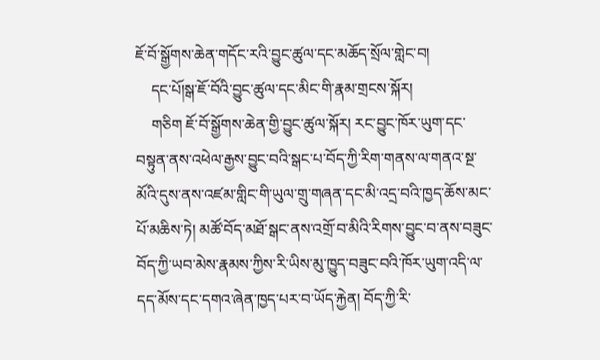ཇོ་བོ་སྒྱོགས་ཆེན་གདོང་རའི་བྱུང་ཚུལ་དང་མཆོད་སྲོལ་གླེང་བ།
    དང་པོ།སྒ་ཇོ་བོའི་བྱུང་ཚུལ་དང་མིང་གི་རྣམ་གྲངས་སྐོར།
    གཅིག ཇོ་བོ་སྒྱོགས་ཆེན་གྱི་བྱུང་ཚུལ་སྐོར། རང་བྱུང་ཁོར་ཡུག་དང་བསྟུན་ནས་འཕེལ་རྒྱས་བྱུང་བའི་སྒང་པ་བོད་ཀྱི་རིག་གནས་ལ་གནའ་སྔ་མོའི་དུས་ནས་འཛམ་གླིང་གི་ཡུལ་གྲུ་གཞན་དང་མི་འདྲ་བའི་ཁྱད་ཆོས་མང་པོ་མཆིས་ཏེ། མཚོ་བོད་མཐོ་སྒང་ནས་འགྲོ་བ་མིའི་རིགས་བྱུང་བ་ནས་བཟུང་བོད་ཀྱི་ཡབ་མེས་རྣམས་ཀྱིས་རི་ཡིས་མུ་ཁྱུད་བཟུང་བའི་ཁོར་ཡུག་འདི་ལ་དད་མོས་དང་དགའ་ཞེན་ཁྱད་པར་བ་ཡོད་རྐྱེན། བོད་ཀྱི་རི་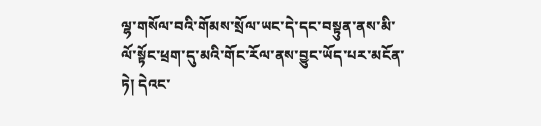ལྷ་གསོལ་བའི་གོམས་སྲོལ་ཡང་དེ་དང་བསྟུན་ནས་མི་ལོ་སྟོང་ཕྲག་དུ་མའི་གོང་རོལ་ནས་བྱུང་ཡོད་པར་མངོན་ཏེ། དེའང་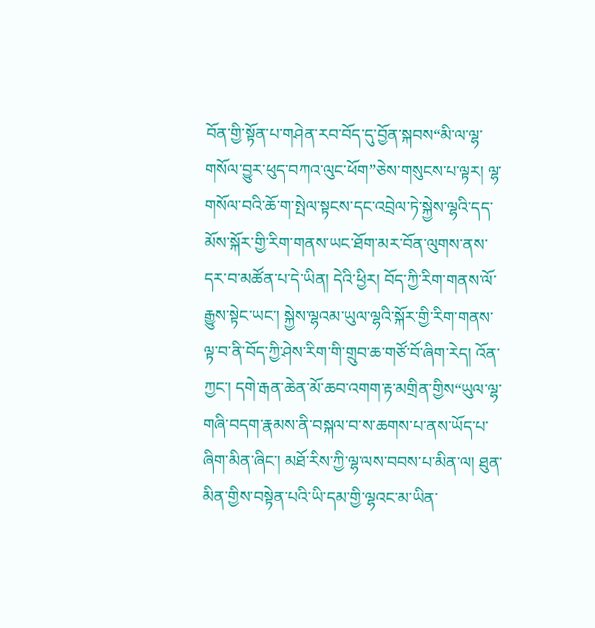བོན་གྱི་སྟོན་པ་གཤེན་རབ་བོད་དུ་བྱོན་སྐབས“མི་ལ་ལྷ་གསོལ་བྱུར་ཕུད་བཀའ་ལུང་ཕོག”ཅེས་གསུངས་པ་ལྟར། ལྷ་གསོལ་བའི་ཆོ་ག་སྤེལ་སྟངས་དང་འབྲེལ་ཏེ་སྐྱེས་ལྷའི་དད་མོས་སྐོར་གྱི་རིག་གནས་ཡང་ཐོག་མར་བོན་ལུགས་ནས་དར་བ་མཚོན་པ་དེ་ཡིན། དེའི་ཕྱིར། བོད་ཀྱི་རིག་གནས་ལོ་རྒྱུས་སྟེང་ཡང་། སྐྱེས་ལྷའམ་ཡུལ་ལྷའི་སྐོར་གྱི་རིག་གནས་ལྟ་བ་ནི་བོད་ཀྱི་ཤེས་རིག་གི་གྲུབ་ཆ་གཙོ་བོ་ཞིག་རེད། འོན་ཀྱང་། དགེ་རྒན་ཆེན་མོ་ཆབ་འགག་རྟ་མགྲིན་གྱིས“ཡུལ་ལྷ་གཞི་བདག་རྣམས་ནི་བསྐལ་བ་ས་ཆགས་པ་ནས་ཡོད་པ་ཞིག་མིན་ཞིང་། མཐོ་རིས་ཀྱི་ལྷ་ལས་བབས་པ་མིན་ལ། ཐུན་མིན་གྱིས་བསྟེན་པའི་ཡི་དམ་གྱི་ལྷའང་མ་ཡིན་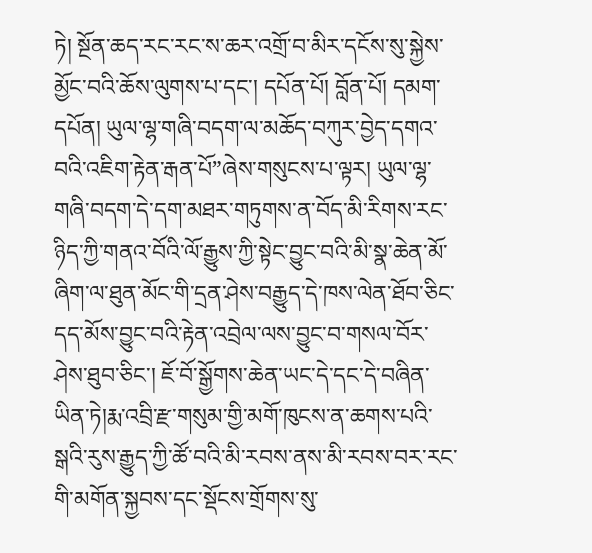ཏེ། སྔོན་ཆད་རང་རང་ས་ཆར་འགྲོ་བ་མིར་དངོས་སུ་སྐྱེས་མྱོང་བའི་ཆོས་ལུགས་པ་དང་། དཔོན་པོ། བློན་པོ། དམག་དཔོན། ཡུལ་ལྷ་གཞི་བདག་ལ་མཆོད་བཀུར་བྱེད་དགའ་བའི་འཇིག་རྟེན་རྒན་པོ”ཞེས་གསུངས་པ་ལྟར། ཡུལ་ལྷ་གཞི་བདག་དེ་དག་མཐར་གཏུགས་ན་བོད་མི་རིགས་རང་ཉིད་ཀྱི་གནའ་བོའི་ལོ་རྒྱུས་ཀྱི་སྟེང་བྱུང་བའི་མི་སྣ་ཆེན་མོ་ཞིག་ལ་ཐུན་མོང་གི་དྲན་ཤེས་བརྒྱུད་དེ་ཁས་ལེན་ཐོབ་ཅིང་དད་མོས་བྱུང་བའི་རྟེན་འབྲེལ་ལས་བྱུང་བ་གསལ་བོར་ཤེས་ཐུབ་ཅིང་། ཇོ་བོ་སྒྱོགས་ཆེན་ཡང་དེ་དང་དེ་བཞིན་ཡིན་ཏེ།རྨ་འབྲི་རྫ་གསུམ་གྱི་མགོ་ཁུངས་ན་ཆགས་པའི་སྒའི་རུས་རྒྱུད་ཀྱི་ཚོ་བའི་མི་རབས་ནས་མི་རབས་བར་རང་གི་མགོན་སྐྱབས་དང་སྡོངས་གྲོགས་སུ་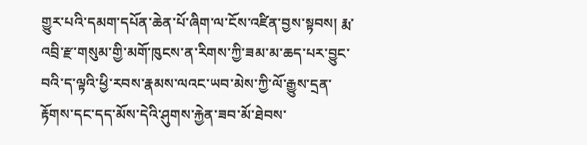གྱུར་པའི་དམག་དཔོན་ཆེན་པོ་ཞིག་ལ་ངོས་འཛིན་བྱས་སྟབས། རྨ་འབྲི་རྫ་གསུམ་གྱི་མགོ་ཁུངས་ན་རིགས་ཀྱི་ཟམ་མ་ཆད་པར་བྱུང་བའི་ད་ལྟའི་ཕྱི་རབས་རྣམས་ལའང་ཡབ་མེས་ཀྱི་ལོ་རྒྱུས་དྲན་རྟོགས་དང་དད་མོས་དེའི་ཤུགས་རྐྱེན་ཟབ་མོ་ཐེབས་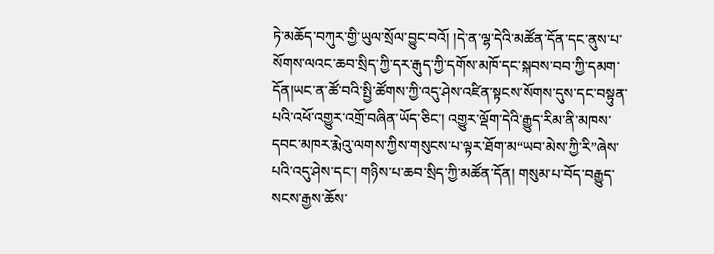ཏེ་མཆོད་བཀུར་གྱི་ཡུལ་སྲོལ་བྱུང་བའོ། །དེ་ན་ལྷ་དེའི་མཚོན་དོན་དང་ནུས་པ་སོགས་ལའང་ཆབ་སྲིད་ཀྱི་དར་རྒུད་ཀྱི་དགོས་མཁོ་དང་སྐབས་བབ་ཀྱི་དམག་དོན།ཡང་ན་ཚོ་བའི་སྤྱི་ཚོགས་ཀྱི་འདུ་ཤེས་འཛིན་སྟངས་སོགས་དུས་དང་བསྟུན་པའི་འཕོ་འགྱུར་འགྲོ་བཞིན་ཡོད་ཅིང་། འགྱུར་ལྡོག་དེའི་རྒྱུད་རིམ་ནི་མཁས་དབང་མཁར་རྨེའུ་ལགས་ཀྱིས་གསུངས་པ་ལྟར་ཐོག་མ“ཡབ་མེས་ཀྱི་རི”ཞེས་པའི་འདུ་ཤེས་དང་། གཉིས་པ་ཆབ་སྲིད་ཀྱི་མཚོན་དོན། གསུམ་པ་བོད་བརྒྱུད་སངས་རྒྱས་ཆོས་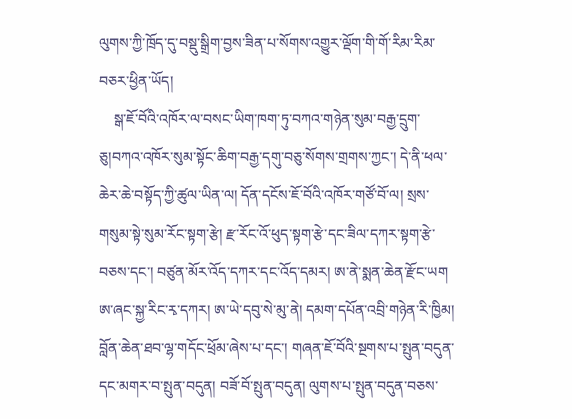ལུགས་ཀྱི་ཁྲོད་དུ་བསྡུ་སྒྲིག་བྱས་ཟིན་པ་སོགས་འགྱུར་ལྡོག་གི་གོ་རིམ་རིམ་བཅར་ཕྱིན་ཡོད།
    སྒ་ཇོ་བོའི་འཁོར་ལ་བསང་ཡིག་ཁག་ཏུ་བཀའ་གཉེན་སུམ་བརྒྱ་དྲུག་ཅུ།བཀའ་འཁོར་སུམ་སྟོང་ཆིག་བརྒྱ་དགུ་བཅུ་སོགས་གྲགས་ཀྱང་། དེ་ནི་ཕལ་ཆེར་ཆེ་བསྟོད་ཀྱི་ཚུལ་ཡིན་ལ། དོན་དངོས་ཇོ་བོའི་འཁོར་གཙོ་བོ་ལ། སྲས་གསུམ་སྟེ་སུམ་རོང་སྟག་རྩེ། རྫ་རོང་འོ་ཕུད་སྟག་རྩེ་དང་ཟིལ་དཀར་སྟག་རྩེ་བཅས་དང་། བཙུན་མོར་འོད་དཀར་དང་འོད་དམར། ཨ་ནེ་སྨན་ཆེན་རྫོང་ཡག ཨ་ཞང་སྐྱ་རིང་རྭ་དཀར། ཨ་ཡེ་དབུ་སེ་མུ་ནེ། དམག་དཔོན་འབྲི་གཉེན་རི་ཁྱིམ། བློན་ཆེན་ཐབ་ལྷ་གདོང་ཕྲོམ་ཞེས་པ་དང་། གཞན་ཇོ་བོའི་སྔགས་པ་སྤུན་བདུན་དང་མགར་བ་སྤུན་བདུན། བཟོ་བོ་སྤུན་བདུན། ལུགས་པ་སྤུན་བདུན་བཅས་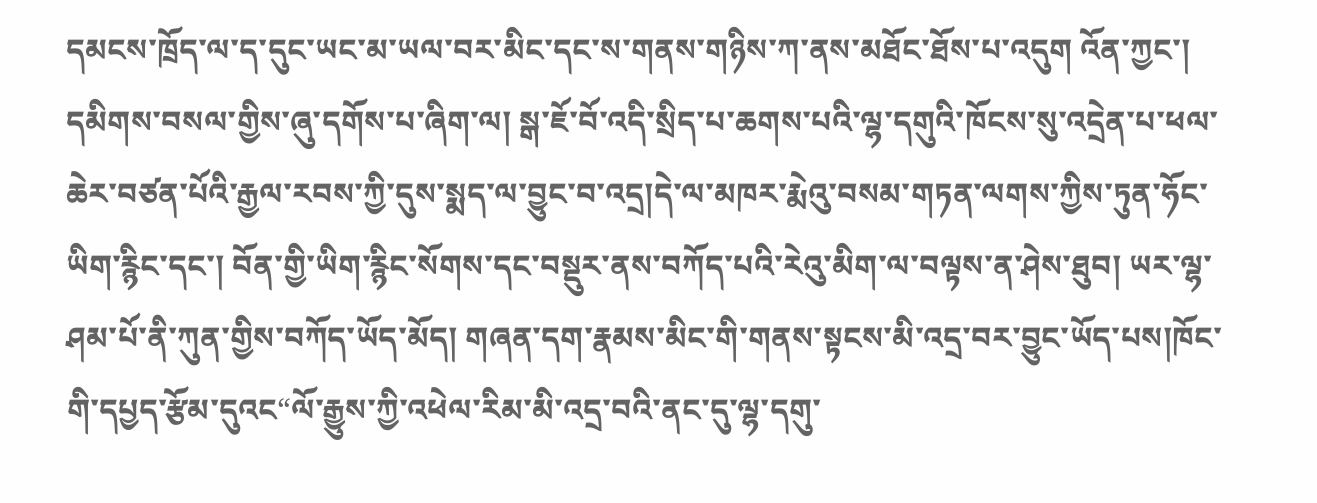དམངས་ཁྲོད་ལ་ད་དུང་ཡང་མ་ཡལ་བར་མིང་དང་ས་གནས་གཉིས་ཀ་ནས་མཐོང་ཐོས་པ་འདུག འོན་ཀྱང་། དམིགས་བསལ་གྱིས་ཞུ་དགོས་པ་ཞིག་ལ། སྒ་ཇོ་བོ་འདི་སྲིད་པ་ཆགས་པའི་ལྷ་དགུའི་ཁོངས་སུ་འདྲེན་པ་ཕལ་ཆེར་བཙན་པོའི་རྒྱལ་རབས་ཀྱི་དུས་སྨད་ལ་བྱུང་བ་འདྲ།དེ་ལ་མཁར་རྨེའུ་བསམ་གཏན་ལགས་ཀྱིས་ཏུན་ཧོང་ཡིག་རྙིང་དང་། བོན་གྱི་ཡིག་རྙིང་སོགས་དང་བསྡུར་ནས་བཀོད་པའི་རེའུ་མིག་ལ་བལྟས་ན་ཤེས་ཐུབ། ཡར་ལྷ་ཤམ་པོ་ནི་ཀུན་གྱིས་བཀོད་ཡོད་མོད། གཞན་དག་རྣམས་མིང་གི་གནས་སྟངས་མི་འདྲ་བར་བྱུང་ཡོད་པས།ཁོང་གི་དཔྱད་རྩོམ་དུའང“ལོ་རྒྱུས་ཀྱི་འཕེལ་རིམ་མི་འདྲ་བའི་ནང་དུ་ལྷ་དགུ་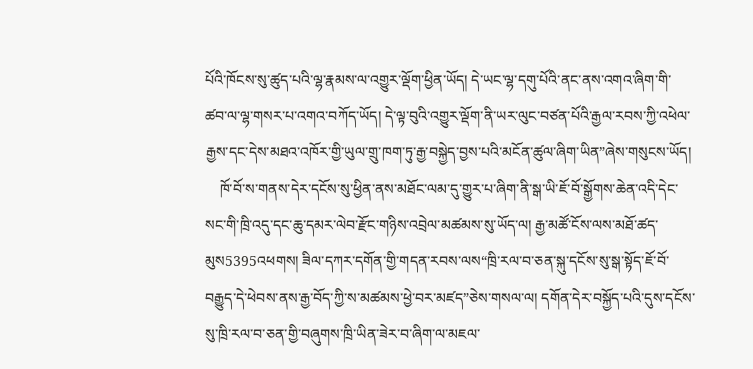པོའི་ཁོངས་སུ་ཚུད་པའི་ལྷ་རྣམས་ལ་འགྱུར་ལྡོག་ཕྱིན་ཡོད། དེ་ཡང་ལྷ་དགུ་པོའི་ནང་ནས་འགའ་ཞིག་གི་ཚབ་ལ་ལྷ་གསར་པ་འགའ་བཀོད་ཡོད། དེ་ལྟ་བུའི་འགྱུར་ལྡོག་ནི་ཡར་ལུང་བཙན་པོའི་རྒྱལ་རབས་ཀྱི་འཕེལ་རྒྱས་དང་དེས་མཐའ་འཁོར་གྱི་ཡུལ་གྲུ་ཁག་ཏུ་རྒྱ་བསྐྱེད་བྱས་པའི་མངོན་ཚུལ་ཞིག་ཡིན”ཞེས་གསུངས་ཡོད།
    ཁོ་བོ་ས་གནས་དེར་དངོས་སུ་ཕྱིན་ནས་མཐོང་ལམ་དུ་གྱུར་པ་ཞིག་ནི་སྒ་ཡི་ཇོ་བོ་སྒྱོགས་ཆེན་འདི་དེང་སང་གི་ཁྲི་འདུ་དང་ཆུ་དམར་ལེབ་རྫོང་གཉིས་འབྲེལ་མཚམས་སུ་ཡོད་ལ། རྒྱ་མཚོ་ངོས་ལས་མཐོ་ཚད་མུས5395འཕགས། ཟིལ་དཀར་དགོན་གྱི་གདན་རབས་ལས“ཁྲི་རལ་བ་ཅན་སྐུ་དངོས་སུ་སྒ་སྟོད་ཇོ་བོ་བརྒྱུད་དེ་ཕེབས་ནས་རྒྱ་བོད་ཀྱི་ས་མཚམས་ཕྱེ་བར་མཛད”ཅེས་གསལ་ལ། དགོན་དེར་བསྐྱོད་པའི་དུས་དངོས་སུ་ཁྲི་རལ་བ་ཅན་གྱི་བཞུགས་ཁྲི་ཡིན་ཟེར་བ་ཞིག་ལ་མཇལ་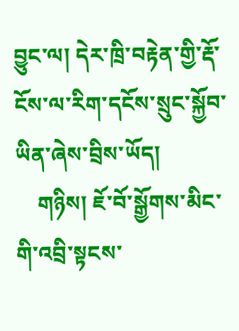བྱུང་ལ། དེར་ཁྲི་བརྟེན་གྱི་རྡོ་ངོས་ལ་རིག་དངོས་སྲུང་སྐྱོབ་ཡིན་ཞེས་བྲིས་ཡོད།
    གཉིས། ཇོ་བོ་སྒྱོགས་མིང་གི་འབྲི་སྟངས་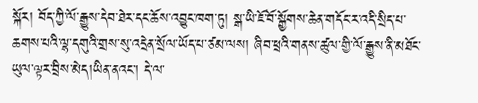སྐོར། བོད་ཀྱི་ལོ་རྒྱུས་དེབ་ཐེར་དང་ཆོས་འབྱུང་ཁག་ཏུ། སྒ་ཡི་ཇོ་བོ་སྒྱོགས་ཆེན་གདོང་ར་འདི་སྲིད་པ་ཆགས་པའི་ལྷ་དགུའི་གྲས་སུ་འདྲེན་སྲོལ་ཡོད་པ་ཙམ་ལས། ཞིབ་ཕྲའི་གནས་ཚུལ་གྱི་ལོ་རྒྱུས་ནི་མཐོང་ཡུལ་ལྟར་བྲིས་མེད།ཡིན་ནའང་། དེ་ལ་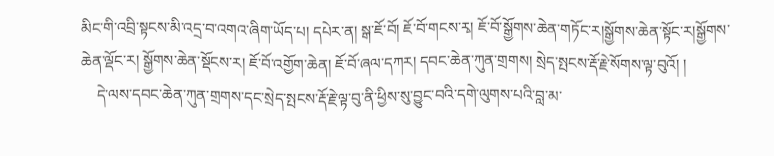མིང་གི་འབྲི་སྟངས་མི་འདྲ་བ་འགའ་ཞིག་ཡོད་པ། དཔེར་ན། སྒ་ཇོ་བོ། ཇོ་བོ་གངས་རྭ། ཇོ་བོ་སྒྱོགས་ཆེན་གཏོང་ར།སྒྱོགས་ཆེན་སྟོང་ར།སྒྱོགས་ཆེན་ལྡོང་ར། སྒྱོགས་ཆེན་སྡོངས་ར། ཇོ་བོ་འགྱོག་ཆེན། ཇོ་བོ་ཞལ་དཀར། དབང་ཆེན་ཀུན་གྲགས། སྲེད་སྤངས་རྡོ་རྗེ་སོགས་ལྟ་བུའོ། །
    དེ་ལས་དབང་ཆེན་ཀུན་གྲགས་དང་སྲེད་སྤངས་རྡོ་རྗེ་ལྟ་བུ་ནི་ཕྱིས་སུ་བྱུང་བའི་དགེ་ལུགས་པའི་བླ་མ་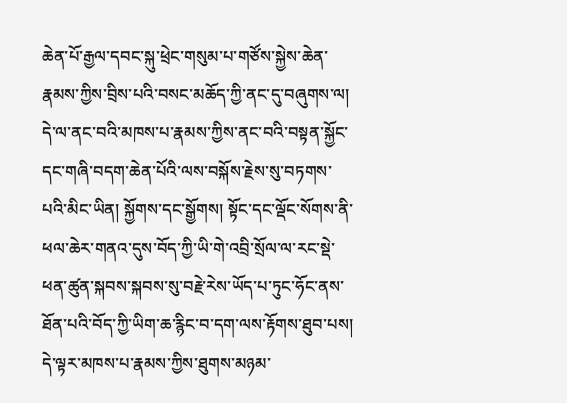ཆེན་པོ་རྒྱལ་དབང་སྐུ་ཕྲེང་གསུམ་པ་གཙོས་སྐྱེས་ཆེན་རྣམས་ཀྱིས་བྲིས་པའི་བསང་མཆོད་ཀྱི་ནང་དུ་བཞུགས་ལ། དེ་ལ་ནང་བའི་མཁས་པ་རྣམས་ཀྱིས་ནང་བའི་བསྟན་སྐྱོང་དང་གཞི་བདག་ཆེན་པོའི་ལས་བསྐོས་རྗེས་སུ་བཏགས་པའི་མིང་ཡིན། སྐྱོགས་དང་སྒྱོགས། སྟོང་དང་ལྡོང་སོགས་ནི་ཕལ་ཆེར་གནའ་དུས་བོད་ཀྱི་ཡི་གེ་འབྲི་སྲོལ་ལ་རང་སྡེ་ཕན་ཚུན་སྐབས་སྐབས་སུ་བརྗེ་རེས་ཡོད་པ་ཏུང་ཧོང་ནས་ཐོན་པའི་བོད་ཀྱི་ཡིག་ཆ་རྙིང་བ་དག་ལས་རྟོགས་ཐུབ་པས། དེ་ལྟར་མཁས་པ་རྣམས་ཀྱིས་ཐུགས་མཉམ་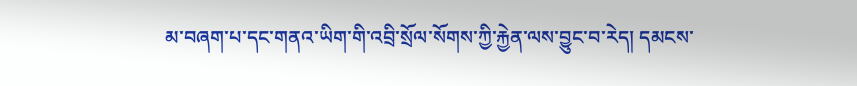མ་བཞག་པ་དང་གནའ་ཡིག་གི་འབྲི་སྲོལ་སོགས་ཀྱི་རྐྱེན་ལས་བྱུང་བ་རེད། དམངས་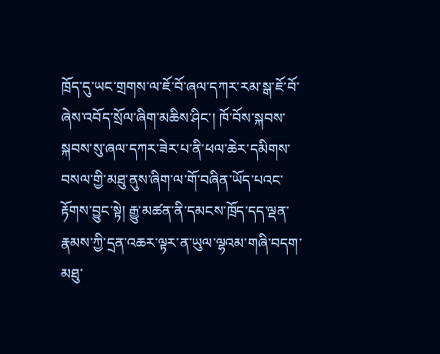ཁྲོད་དུ་ཡང་གྲགས་ལ་ཇོ་བོ་ཞལ་དཀར་རམ་སྒ་ཇོ་བོ་ཞེས་འབོད་སྲོལ་ཞིག་མཆིས་ཤིང་། ཁོ་བོས་སྐབས་སྐབས་སུ་ཞལ་དཀར་ཟེར་པ་ནི་ཕལ་ཆེར་དམིགས་བསལ་གྱི་མཐུ་ནུས་ཞིག་ལ་གོ་བཞིན་ཡོད་པའང་རྟོགས་བྱུང་སྟེ། རྒྱུ་མཚན་ནི་དམངས་ཁྲོད་དད་ལྡན་རྣམས་ཀྱི་དྲན་འཆར་ལྟར་ན་ཡུལ་ལྷའམ་གཞི་བདག་མཐུ་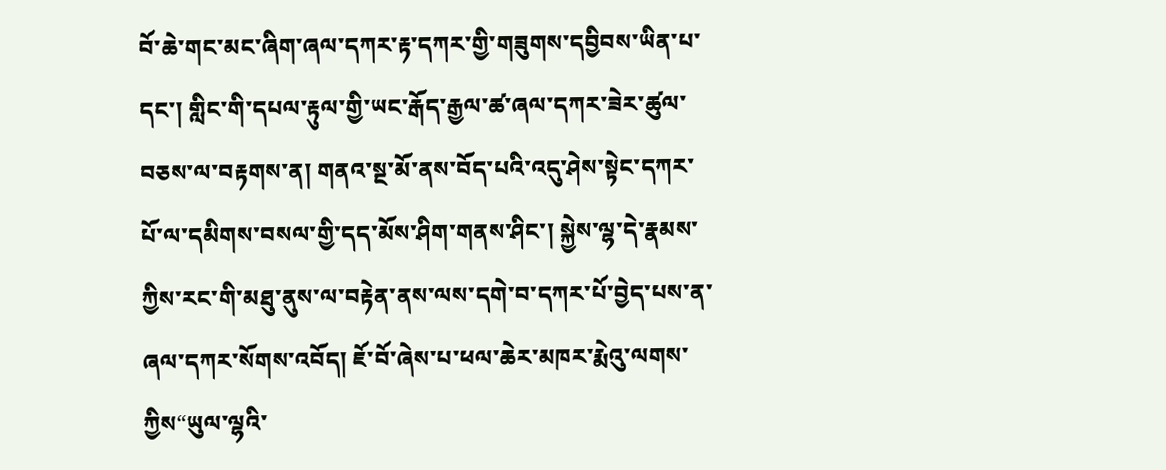བོ་ཆེ་གང་མང་ཞིག་ཞལ་དཀར་རྟ་དཀར་གྱི་གཟུགས་དབྱིབས་ཡིན་པ་དང་། གླིང་གི་དཔལ་རྟུལ་གྱི་ཡང་རྒོད་རྒྱལ་ཚ་ཞལ་དཀར་ཟེར་ཚུལ་བཅས་ལ་བརྟགས་ན། གནའ་སྔ་མོ་ནས་བོད་པའི་འདུ་ཤེས་སྟེང་དཀར་པོ་ལ་དམིགས་བསལ་གྱི་དད་མོས་ཤིག་གནས་ཤིང་། སྐྱེས་ལྷ་དེ་རྣམས་ཀྱིས་རང་གི་མཐུ་ནུས་ལ་བརྟེན་ནས་ལས་དགེ་བ་དཀར་པོ་བྱེད་པས་ན་ཞལ་དཀར་སོགས་འབོད། ཇོ་བོ་ཞེས་པ་ཕལ་ཆེར་མཁར་རྨེའུ་ལགས་ཀྱིས“ཡུལ་ལྷའི་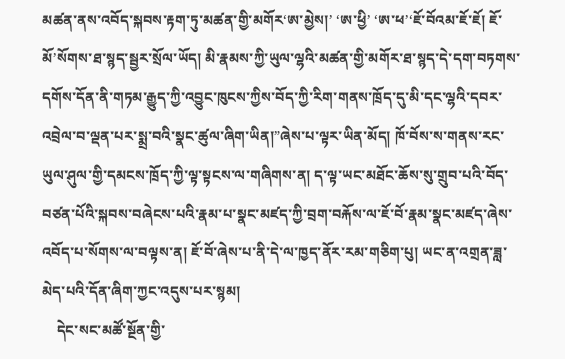མཚན་ནས་འབོད་སྐབས་རྟག་ཏུ་མཚན་གྱི་མགོར‘ཨ་མྱེས།’ ‘ཨ་ཕྱི’ ‘ཨ་ཕ’‘ཇོ་བོའམ་ཇོ་ཇོ། ཇོ་མོ’སོགས་ཐ་སྙད་སྦྱར་སྲོལ་ཡོད། མི་རྣམས་ཀྱི་ཡུལ་ལྷའི་མཚན་གྱི་མགོར་ཐ་སྙད་དེ་དག་བཏགས་དགོས་དོན་ནི་གཏམ་རྒྱུད་ཀྱི་འབྱུང་ཁུངས་ཀྱིས་བོད་ཀྱི་རིག་གནས་ཁྲོད་དུ་མི་དང་ལྷའི་དབར་འབྲེལ་བ་ལྡན་པར་སྨྲ་བའི་སྣང་ཚུལ་ཞིག་ཡིན།”ཞེས་པ་ལྟར་ཡིན་མོད། ཁོ་བོས་ས་གནས་རང་ཡུལ་ཤུལ་གྱི་དམངས་ཁྲོད་ཀྱི་ལྟ་སྟངས་ལ་གཞིགས་ན། ད་ལྟ་ཡང་མཐོང་ཆོས་སུ་གྲུབ་པའི་བོད་བཙན་པོའི་སྐབས་བཞེངས་པའི་རྣམ་པ་སྣང་མཛད་ཀྱི་བྲག་བརྐོས་ལ་ཇོ་བོ་རྣམ་སྣང་མཛད་ཞེས་འབོད་པ་སོགས་ལ་བལྟས་ན། ཇོ་བོ་ཞེས་པ་ནི་དེ་ལ་ཁྱད་ནོར་རམ་གཅིག་པུ། ཡང་ན་འགྲན་ཟླ་མེད་པའི་དོན་ཞིག་ཀྱང་འདུས་པར་སྙམ།
    དེང་སང་མཚོ་སྔོན་གྱི་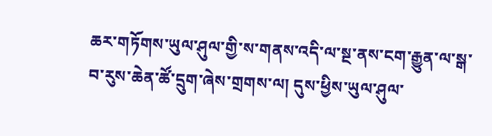ཆར་གཏོགས་ཡུལ་ཤུལ་གྱི་ས་གནས་འདི་ལ་སྔ་ནས་ངག་རྒྱུན་ལ་སྒ་བ་རུས་ཆེན་ཚོ་དྲུག་ཞེས་གྲགས་ལ། དུས་ཕྱིས་ཡུལ་ཤུལ་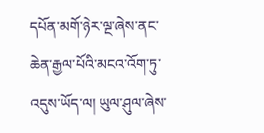དཔོན་མགོ་ཉེར་ལྔ་ཞེས་ནང་ཆེན་རྒྱལ་པོའི་མངའ་འོག་ཏུ་འདུས་ཡོད་ལ། ཡུལ་ཤུལ་ཞེས་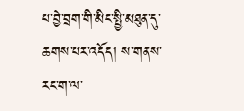པ་བྱེ་བྲག་གི་མིང་སྤྱི་མཐུན་དུ་ཆགས་པར་འདོད། ས་གནས་རང་ག་ལ་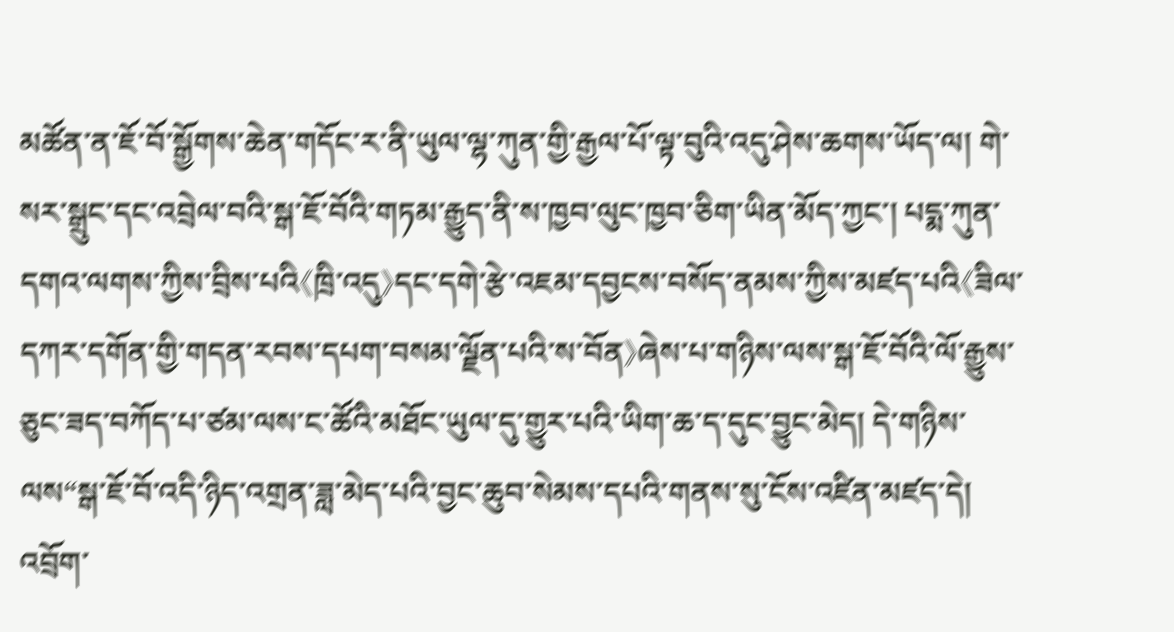མཚོན་ན་ཇོ་བོ་སྒྱོགས་ཆེན་གདོང་ར་ནི་ཡུལ་ལྷ་ཀུན་གྱི་རྒྱལ་པོ་ལྟ་བུའི་འདུ་ཤེས་ཆགས་ཡོད་ལ། གེ་སར་སྒྲུང་དང་འབྲེལ་བའི་སྒ་ཇོ་བོའི་གཏམ་རྒྱུད་ནི་ས་ཁྱབ་ལུང་ཁྱབ་ཅིག་ཡིན་མོད་ཀྱང་། པདྨ་ཀུན་དགའ་ལགས་ཀྱིས་བྲིས་པའི《ཁྲི་འདུ》དང་དགེ་རྩེ་འཇམ་དབྱངས་བསོད་ནམས་ཀྱིས་མཛད་པའི《ཟིལ་དཀར་དགོན་གྱི་གདན་རབས་དཔག་བསམ་ལྗོན་པའི་ས་བོན》ཞེས་པ་གཉིས་ལས་སྒ་ཇོ་བོའི་ལོ་རྒྱུས་ཅུང་ཟད་བཀོད་པ་ཙམ་ལས་ང་ཚོའི་མཐོང་ཡུལ་དུ་གྱུར་པའི་ཡིག་ཆ་ད་དུང་བྱུང་མེད། དེ་གཉིས་ལས“སྒ་ཇོ་བོ་འདི་ཉིད་འགྲན་ཟླ་མེད་པའི་བྱང་ཆུབ་སེམས་དཔའི་གནས་སུ་ངོས་འཛིན་མཛད་དེ། འབྲོག་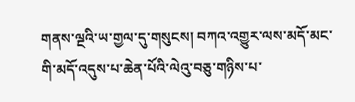གནས་ལྔའི་ཡ་གྱལ་དུ་གསུངས། བཀའ་འགྱུར་ལས་མདོ་མང་གི་མདོ་འདུས་པ་ཆེན་པོའི་ལེའུ་བཅུ་གཉིས་པ་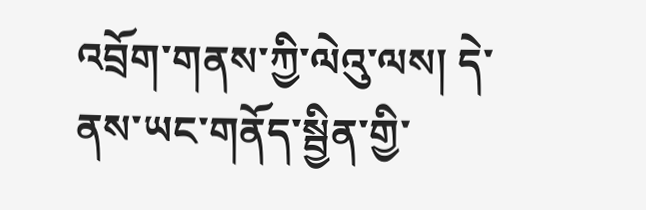འབྲོག་གནས་ཀྱི་ལེའུ་ལས། དེ་ནས་ཡང་གནོད་སྦྱིན་གྱི་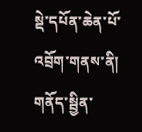སྡེ་དཔོན་ཆེན་པོ་འབྲོག་གནས་ནི། གནོད་སྦྱིན་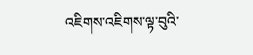འཇིགས་འཇིགས་ལྟ་བུའི་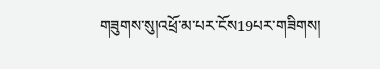གཟུགས་སུ།འཕྲོ་མ་པར་ངོས19པར་གཟིགས།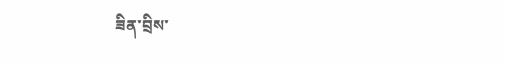ཟིན་བྲིས་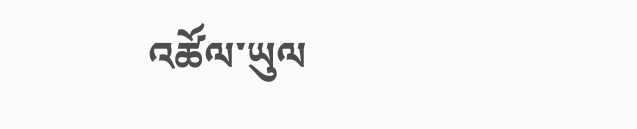འཚོལ་ཡུལ